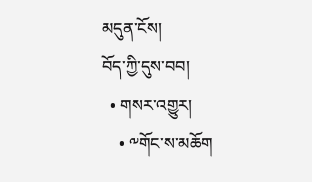མདུན་ངོས།
བོད་ཀྱི་དུས་བབ།
  • གསར་འགྱུར།
    • ༸གོང་ས་མཆོག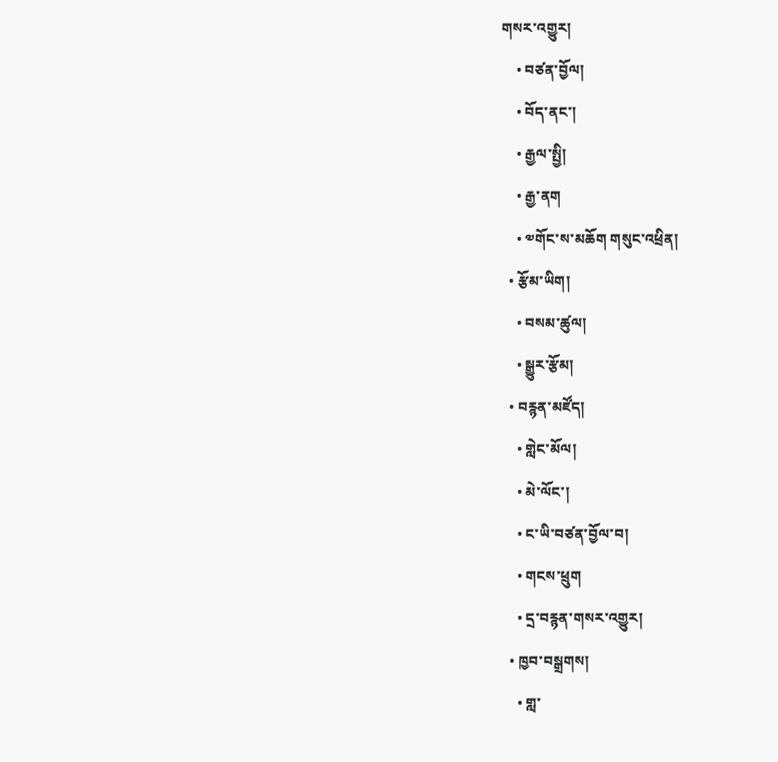གསར་འགྱུར།
    • བཙན་བྱོལ།
    • བོད་ནང་།
    • རྒྱལ་སྤྱི།
    • རྒྱ་ནག
    • ༧གོང་ས་མཆོག གསུང་འཕྲིན།
  • རྩོམ་ཡིག།
    • བསམ་ཚུལ།
    • སྒྱུར་རྩོམ།
  • བརྙན་མཛོད།
    • གླེང་མོལ།
    • མེ་ལོང་།
    • ང་ཡི་བཙན་བྱོལ་བ།
    • གངས་ཕྲུག
    • དྲ་བརྙན་གསར་འགྱུར།
  • ཁྱབ་བསྒྲགས།
    • གླ་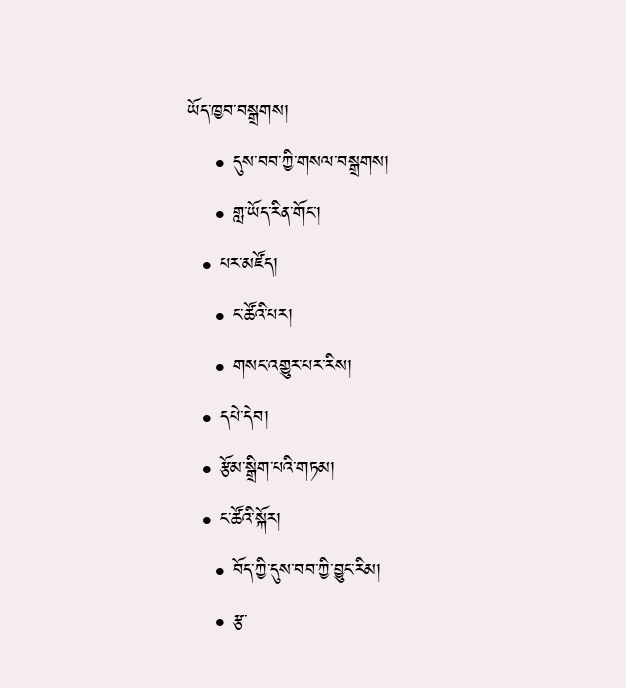ཡོད་ཁྱབ་བསྒྲགས།
    • དུས་བབ་ཀྱི་གསལ་བསྒྲགས།
    • གླ་ཡོད་རིན་གོང་།
  • པར་མཛོད།
    • ང་ཚོའི་པར།
    • གསང་འགྱུར་པར་རིས།
  • དཔེ་དེབ།
  • རྩོམ་སྒྲིག་པའི་གཏམ།
  • ང་ཚོའི་སྐོར།
    • བོད་ཀྱི་དུས་བབ་ཀྱི་བྱུང་རིམ།
    • རྩ་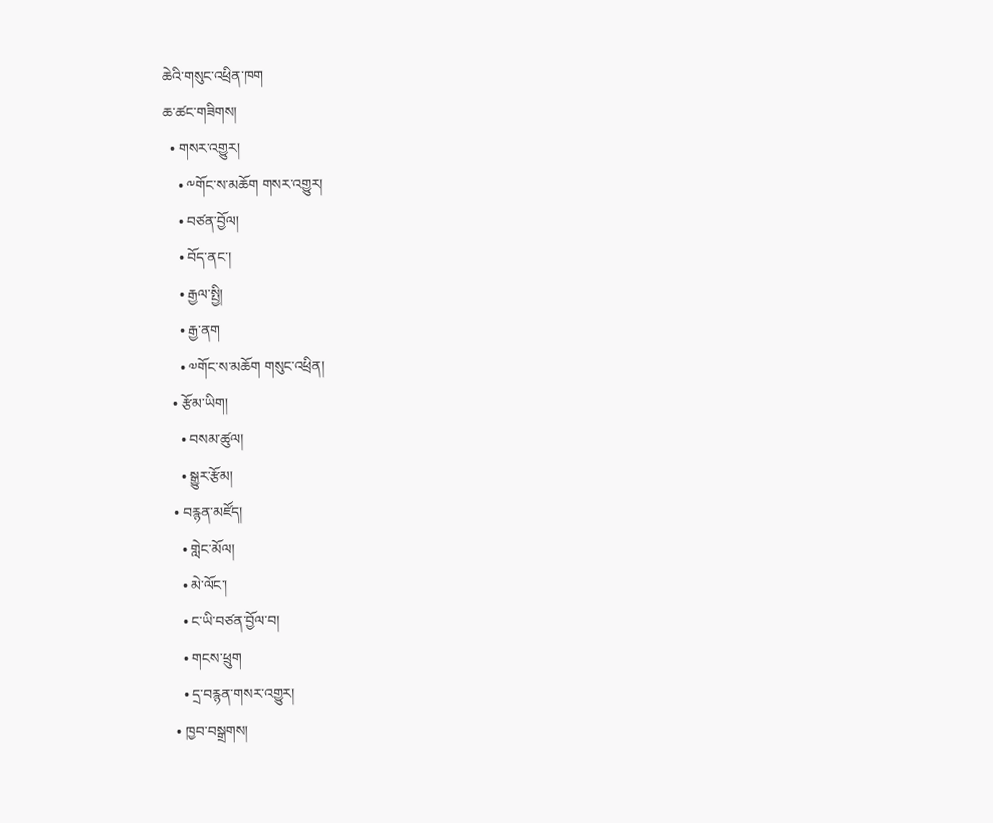ཆེའི་གསུང་འཕྲིན་ཁག
ཆ་ཚང་གཟིགས།
  • གསར་འགྱུར།
    • ༸གོང་ས་མཆོག གསར་འགྱུར།
    • བཙན་བྱོལ།
    • བོད་ནང་།
    • རྒྱལ་སྤྱི།
    • རྒྱ་ནག
    • ༧གོང་ས་མཆོག གསུང་འཕྲིན།
  • རྩོམ་ཡིག།
    • བསམ་ཚུལ།
    • སྒྱུར་རྩོམ།
  • བརྙན་མཛོད།
    • གླེང་མོལ།
    • མེ་ལོང་།
    • ང་ཡི་བཙན་བྱོལ་བ།
    • གངས་ཕྲུག
    • དྲ་བརྙན་གསར་འགྱུར།
  • ཁྱབ་བསྒྲགས།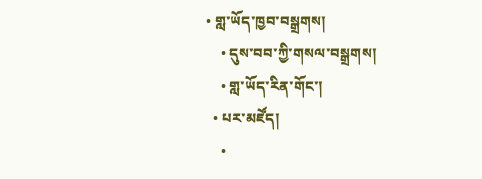• གླ་ཡོད་ཁྱབ་བསྒྲགས།
    • དུས་བབ་ཀྱི་གསལ་བསྒྲགས།
    • གླ་ཡོད་རིན་གོང་།
  • པར་མཛོད།
    •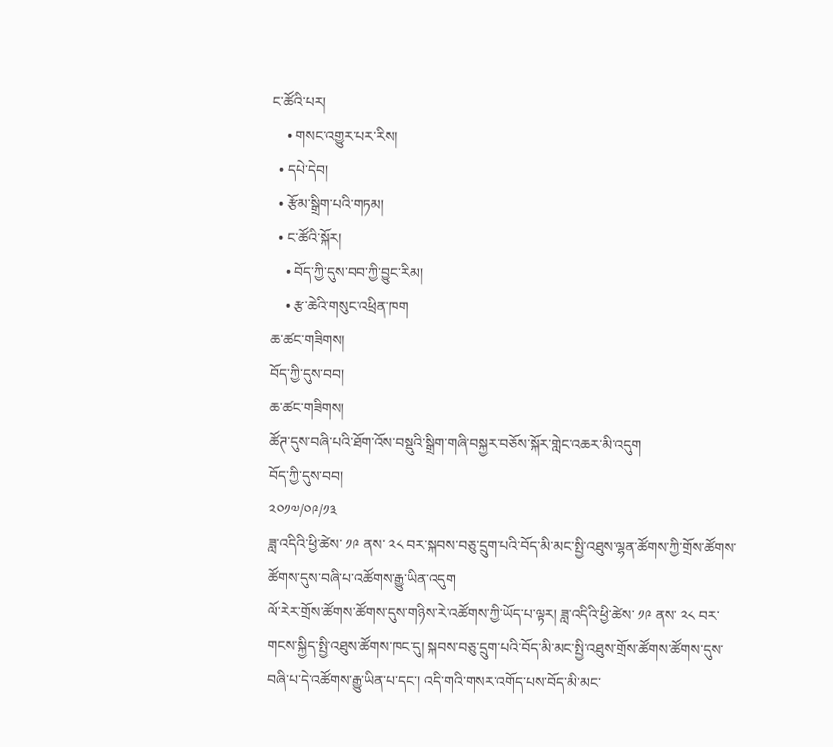ང་ཚོའི་པར།
    • གསང་འགྱུར་པར་རིས།
  • དཔེ་དེབ།
  • རྩོམ་སྒྲིག་པའི་གཏམ།
  • ང་ཚོའི་སྐོར།
    • བོད་ཀྱི་དུས་བབ་ཀྱི་བྱུང་རིམ།
    • རྩ་ཆེའི་གསུང་འཕྲིན་ཁག
ཆ་ཚང་གཟིགས།
བོད་ཀྱི་དུས་བབ།
ཆ་ཚང་གཟིགས།
ཚོཊ་དུས་བཞི་པའི་ཐོག་འོས་བསྡུའི་སྒྲིག་གཞི་བསྐྱར་བཅོས་སྐོར་གླེང་འཆར་མི་འདུག
བོད་ཀྱི་དུས་བབ།
༢༠༡༧/༠༩/༡༣
ཟླ་འདིའི་ཕྱི་ཚེས་ ༡༩ ནས་ ༢༨ བར་སྐབས་བཅུ་དྲུག་པའི་བོད་མི་མང་སྤྱི་འཐུས་ལྷན་ཚོགས་ཀྱི་གྲོས་ཚོགས་ཚོགས་དུས་བཞི་པ་འཚོགས་རྒྱུ་ཡིན་འདུག
ལོ་རེར་གྲོས་ཚོགས་ཚོགས་དུས་གཉིས་རེ་འཚོགས་ཀྱི་ཡོད་པ་ལྟར། ཟླ་འདིའི་ཕྱི་ཚེས་ ༡༩ ནས་ ༢༨ བར་གངས་སྐྱིད་སྤྱི་འཐུས་ཚོགས་ཁང་དུ། སྐབས་བཅུ་དྲུག་པའི་བོད་མི་མང་སྤྱི་འཐུས་གྲོས་ཚོགས་ཚོགས་དུས་བཞི་པ་དེ་འཚོགས་རྒྱུ་ཡིན་པ་དང་། འདི་གའི་གསར་འགོད་པས་བོད་མི་མང་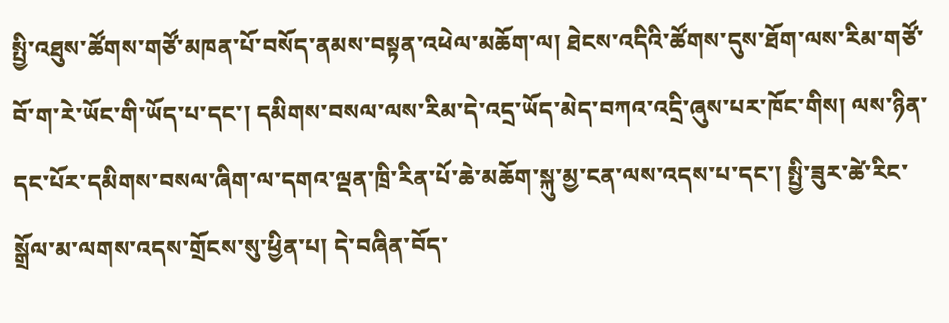སྤྱི་འཐུས་ཚོགས་གཙོ་མཁན་པོ་བསོད་ནམས་བསྟན་འཕེལ་མཆོག་ལ། ཐེངས་འདིའི་ཚོགས་དུས་ཐོག་ལས་རིམ་གཙོ་བོ་ག་རེ་ཡོང་གི་ཡོད་པ་དང་། དམིགས་བསལ་ལས་རིམ་དེ་འདྲ་ཡོད་མེད་བཀའ་འདྲི་ཞུས་པར་ཁོང་གིས། ལས་ཉིན་དང་པོར་དམིགས་བསལ་ཞིག་ལ་དགའ་ལྡན་ཁྲི་རིན་པོ་ཆེ་མཆོག་སྐུ་མྱ་ངན་ལས་འདས་པ་དང་། སྤྱི་ཟུར་ཚེ་རིང་སྒྲོལ་མ་ལགས་འདས་གྲོངས་སུ་ཕྱིན་པ། དེ་བཞིན་བོད་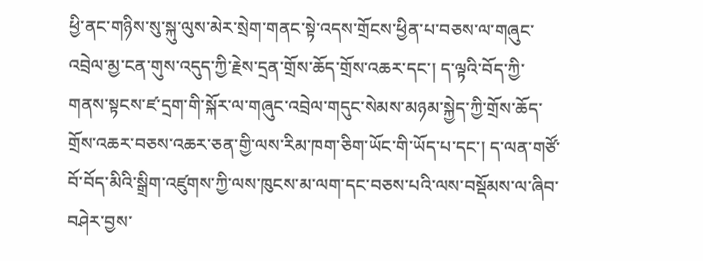ཕྱི་ནང་གཉིས་སུ་སྐུ་ལུས་མེར་སྲེག་གནང་སྟེ་འདས་གྲོངས་ཕྱིན་པ་བཅས་ལ་གཞུང་འབྲེལ་མྱ་ངན་གུས་འདུད་ཀྱི་རྗེས་དྲན་གྲོས་ཆོད་གྲོས་འཆར་དང་། ད་ལྟའི་བོད་ཀྱི་གནས་སྟངས་ཛ་དྲག་གི་སྐོར་ལ་གཞུང་འབྲེལ་གདུང་སེམས་མཉམ་སྐྱེད་ཀྱི་གྲོས་ཆོད་གྲོས་འཆར་བཅས་འཆར་ཅན་གྱི་ལས་རིམ་ཁག་ཅིག་ཡོང་གི་ཡོད་པ་དང་། ད་ལན་གཙོ་བོ་བོད་མིའི་སྒྲིག་འཛུགས་ཀྱི་ལས་ཁུངས་མ་ལག་དང་བཅས་པའི་ལས་བསྡོམས་ལ་ཞིབ་བཤེར་བྱས་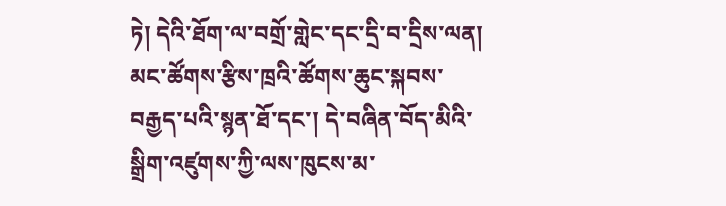ཏེ། དེའི་ཐོག་ལ་བགྲོ་གླེང་དང་དྲི་བ་དྲིས་ལན། མང་ཚོགས་རྩིས་ཁྲའི་ཚོགས་ཆུང་སྐབས་བརྒྱད་པའི་སྙན་ཐོ་དང་། དེ་བཞིན་བོད་མིའི་སྒྲིག་འཛུགས་ཀྱི་ལས་ཁུངས་མ་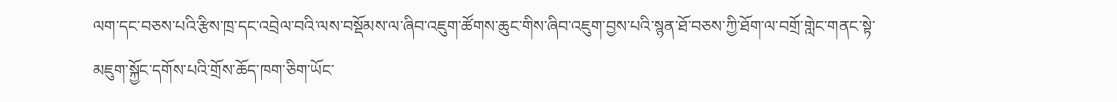ལག་དང་བཅས་པའི་རྩིས་ཁྲ་དང་འབྲེལ་བའི་ལས་བསྡོམས་ལ་ཞིབ་འཇུག་ཚོགས་ཆུང་གིས་ཞིབ་འཇུག་བྱས་པའི་སྙན་ཐོ་བཅས་ཀྱི་ཐོག་ལ་བགྲོ་གླེང་གནང་སྟེ་མཇུག་སྐྱོང་དགོས་པའི་གྲོས་ཆོད་ཁག་ཅིག་ཡོང་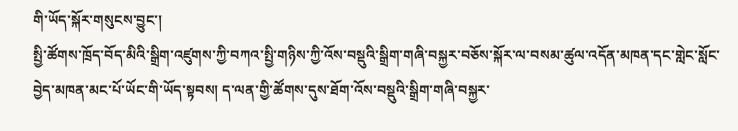གི་ཡོད་སྐོར་གསུངས་བྱུང་།
སྤྱི་ཚོགས་ཁྲོད་བོད་མིའི་སྒྲིག་འཛུགས་ཀྱི་བཀའ་སྤྱི་གཉིས་ཀྱི་འོས་བསྡུའི་སྒྲིག་གཞི་བསྐྱར་བཅོས་སྐོར་ལ་བསམ་ཚུལ་འདོན་མཁན་དང་གླེང་སློང་བྱེད་མཁན་མང་པོ་ཡོང་གི་ཡོད་སྟབས། ད་ལན་གྱི་ཚོགས་དུས་ཐོག་འོས་བསྡུའི་སྒྲིག་གཞི་བསྐྱར་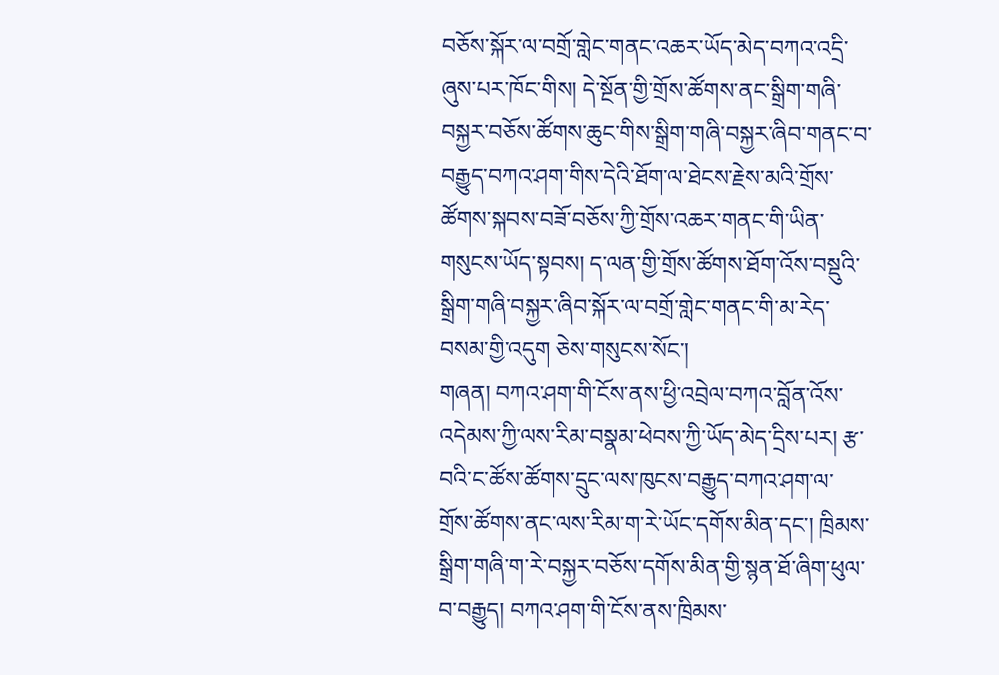བཅོས་སྐོར་ལ་བགྲོ་གླེང་གནང་འཆར་ཡོད་མེད་བཀའ་འདྲི་ཞུས་པར་ཁོང་གིས། དེ་སྔོན་གྱི་གྲོས་ཚོགས་ནང་སྒྲིག་གཞི་བསྐྱར་བཅོས་ཚོགས་ཆུང་གིས་སྒྲིག་གཞི་བསྐྱར་ཞིབ་གནང་བ་བརྒྱུད་བཀའ་ཤག་གིས་དེའི་ཐོག་ལ་ཐེངས་རྗེས་མའི་གྲོས་ཚོགས་སྐབས་བཟོ་བཅོས་ཀྱི་གྲོས་འཆར་གནང་གི་ཡིན་གསུངས་ཡོད་སྟབས། ད་ལན་གྱི་གྲོས་ཚོགས་ཐོག་འོས་བསྡུའི་སྒྲིག་གཞི་བསྐྱར་ཞིབ་སྐོར་ལ་བགྲོ་གླེང་གནང་གི་མ་རེད་བསམ་གྱི་འདུག ཅེས་གསུངས་སོང་།
གཞན། བཀའ་ཤག་གི་ངོས་ནས་ཕྱི་འབྲེལ་བཀའ་བློན་འོས་འདེམས་ཀྱི་ལས་རིམ་བསྣམ་ཕེབས་ཀྱི་ཡོད་མེད་དྲིས་པར། རྩ་བའི་ང་ཚོས་ཚོགས་དྲུང་ལས་ཁུངས་བརྒྱུད་བཀའ་ཤག་ལ་གྲོས་ཚོགས་ནང་ལས་རིམ་ག་རེ་ཡོང་དགོས་མིན་དང་། ཁྲིམས་སྒྲིག་གཞི་ག་རེ་བསྐྱར་བཅོས་དགོས་མིན་གྱི་སྙན་ཐོ་ཞིག་ཕུལ་བ་བརྒྱུད། བཀའ་ཤག་གི་ངོས་ནས་ཁྲིམས་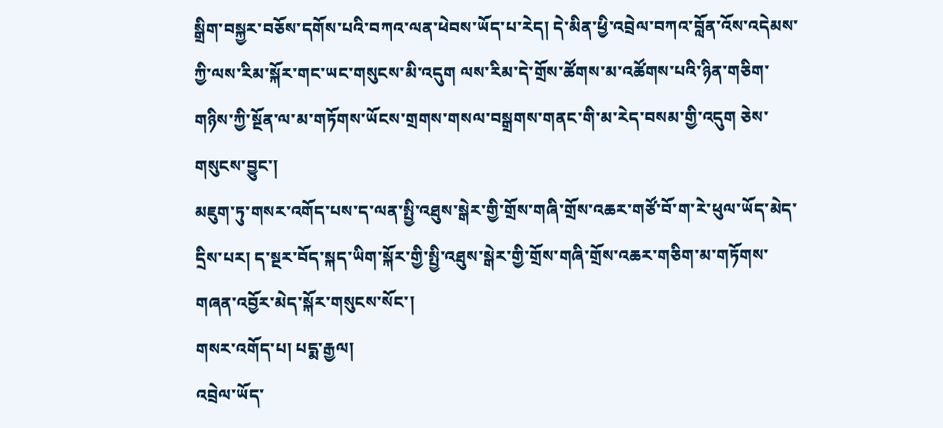སྒྲིག་བསྐྱར་བཅོས་དགོས་པའི་བཀའ་ལན་ཕེབས་ཡོད་པ་རེད། དེ་མིན་ཕྱི་འབྲེལ་བཀའ་བློན་འོས་འདེམས་ཀྱི་ལས་རིམ་སྐོར་གང་ཡང་གསུངས་མི་འདུག ལས་རིམ་དེ་གྲོས་ཚོགས་མ་འཚོགས་པའི་ཉིན་གཅིག་གཉིས་ཀྱི་སྔོན་ལ་མ་གཏོགས་ཡོངས་གྲགས་གསལ་བསྒྲགས་གནང་གི་མ་རེད་བསམ་གྱི་འདུག ཅེས་གསུངས་བྱུང་།
མཇུག་ཏུ་གསར་འགོད་པས་ད་ལན་སྤྱི་འཐུས་སྒེར་གྱི་གྲོས་གཞི་གྲོས་འཆར་གཙོ་བོ་ག་རེ་ཕུལ་ཡོད་མེད་དྲིས་པར། ད་སྔར་བོད་སྐད་ཡིག་སྐོར་གྱི་སྤྱི་འཐུས་སྒེར་གྱི་གྲོས་གཞི་གྲོས་འཆར་གཅིག་མ་གཏོགས་གཞན་འབྱོར་མེད་སྐོར་གསུངས་སོང་།
གསར་འགོད་པ། པདྨ་རྒྱལ།
འབྲེལ་ཡོད་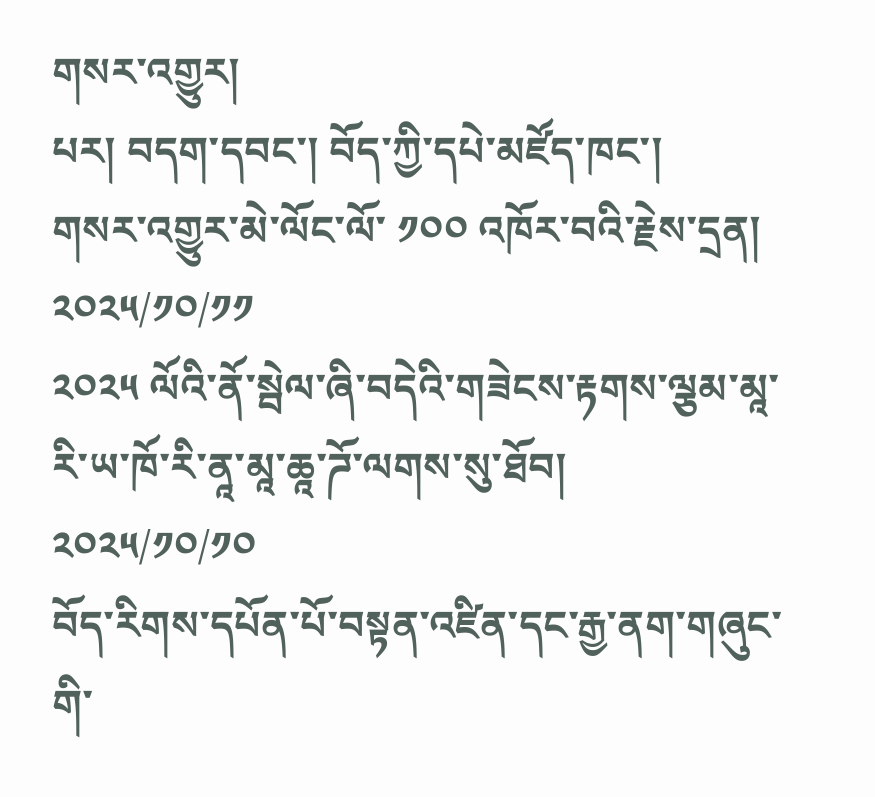གསར་འགྱུར།
པར། བདག་དབང་། བོད་ཀྱི་དཔེ་མཛོད་ཁང་།
གསར་འགྱུར་མེ་ལོང་ལོ་ ༡༠༠ འཁོར་བའི་རྗེས་དྲན།
༢༠༢༥/༡༠/༡༡
༢༠༢༥ ལོའི་ནོ་སྦེལ་ཞི་བདེའི་གཟེངས་རྟགས་ལྕམ་མཱ་རི་ཡ་ཁོ་རི་ནཱ་མཱ་ཆཱ་ཌོ་ལགས་སུ་ཐོབ།
༢༠༢༥/༡༠/༡༠
བོད་རིགས་དཔོན་པོ་བསྟན་འཛིན་དང་རྒྱ་ནག་གཞུང་གི་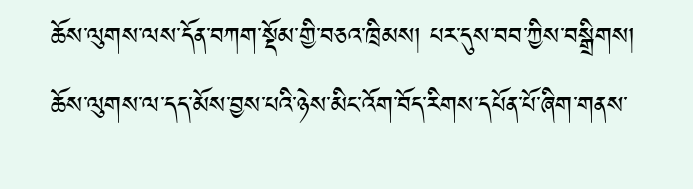ཆོས་ལུགས་ལས་དོན་བཀག་སྡོམ་གྱི་བཅའ་ཁྲིམས། པར་དུས་བབ་ཀྱིས་བསྒྲིགས།
ཆོས་ལུགས་ལ་དད་མོས་བྱས་པའི་ཉེས་མིང་འོག་བོད་རིགས་དཔོན་པོ་ཞིག་གནས་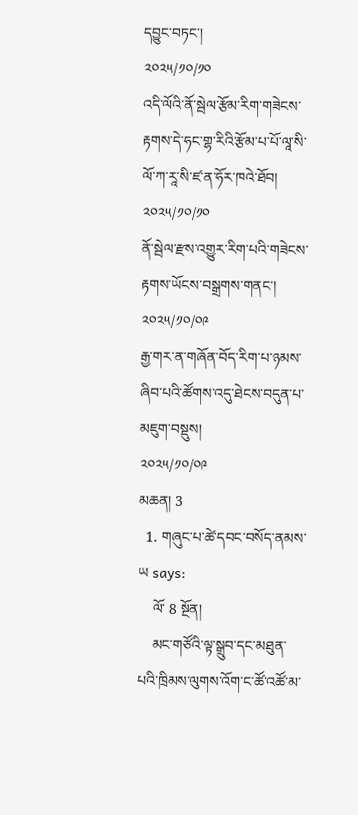དབྱུང་བཏང་།
༢༠༢༥/༡༠/༡༠
འདི་ལོའི་ནོ་སྦེལ་རྩོམ་རིག་གཟེངས་རྟགས་དེ་ཧང་གྷ་རིའི་རྩོམ་པ་པོ་ལཱ་སི་ལོ་ཀ་རཱ་སི་ཛ་ན་ཧོར་ཁའེ་ཐོབ།
༢༠༢༥/༡༠/༡༠
ནོ་སྦེལ་རྫས་འགྱུར་རིག་པའི་གཟེངས་རྟགས་ཡོངས་བསྒྲགས་གནང་།
༢༠༢༥/༡༠/༠༩
རྒྱ་གར་ན་གཞོན་བོད་རིག་པ་ཉམས་ཞིབ་པའི་ཚོགས་འདུ་ཐེངས་བདུན་པ་མཇུག་བསྡུས།
༢༠༢༥/༡༠/༠༩
མཆན། 3
  1. གཞུང་པ་ཚེ་དབང་བསོད་ནམས་ཡ says:
    ལོ་ 8 སྔོན།
    མང་གཙོའི་ལྟ་སྒྲུབ་དང་མཐུན་པའི་ཁྲིམས་ལུགས་འོག་ང་ཚོ་འཚོ་མ་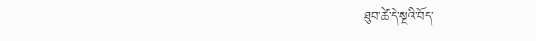ཐུབ་ཚེ་དེ་སྔའི་བོད་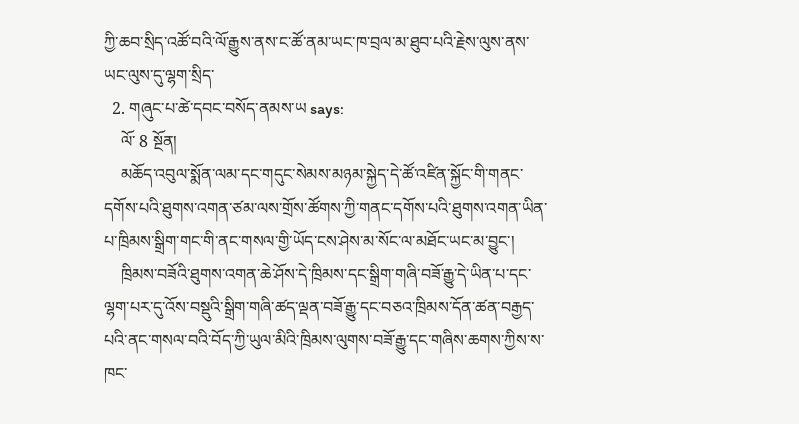ཀྱི་ཆབ་སྲིད་འཚོ་བའི་ལོ་རྒྱུས་ནས་ང་ཚོ་ནམ་ཡང་ཁ་བྲལ་མ་ཐུབ་པའི་རྗེས་ལུས་ནས་ཡང་ལུས་དུ་ལྷག་སྲིད་
  2. གཞུང་པ་ཚེ་དབང་བསོད་ནམས་ཡ says:
    ལོ་ 8 སྔོན།
    མཆོད་འབུལ་སྨོན་ལམ་དང་གདུང་སེམས་མཉམ་སྐྱེད་དེ་ཚོ་འཛིན་སྐྱོང་གི་གནང་དགོས་པའི་ཐུགས་འགན་ཙམ་ལས་གྲོས་ཚོགས་ཀྱི་གནང་དགོས་པའི་ཐུགས་འགན་ཡིན་པ་ཁྲིམས་སྒྲིག་གང་གི་ནང་གསལ་གྱི་ཡོད་ངས་ཤེས་མ་སོང་ལ་མཐོང་ཡང་མ་བྱུང་།
    ཁྲིམས་བཟོའི་ཐུགས་འགན་ཆེ་ཤོས་དེ་ཁྲིམས་དང་སྒྲིག་གཞི་བཟོ་རྒྱུ་དེ་ཡིན་པ་དང་ལྷག་པར་དུ་འོས་བསྡུའི་སྒྲིག་གཞི་ཚད་ལྡན་བཟོ་རྒྱུ་དང་བཅའ་ཁྲིམས་དོན་ཚན་བརྒྱད་པའི་ནང་གསལ་བའི་བོད་ཀྱི་ཡུལ་མིའི་ཁྲིམས་ལུགས་བཟོ་རྒྱུ་དང་གཞིས་ཆགས་ཀྱིས་ས་ཁང་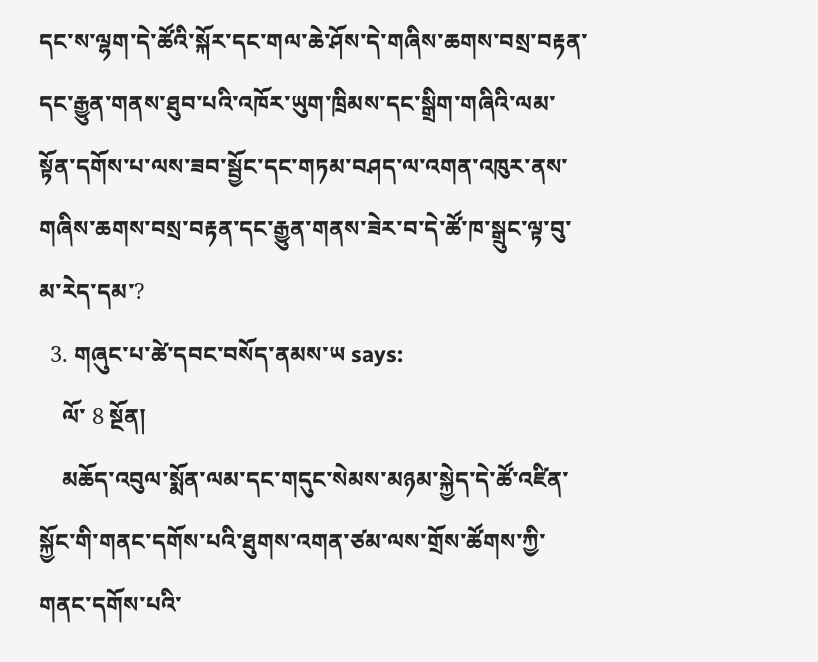དང་ས་ལྷག་དེ་ཚོའི་སྐོར་དང་གལ་ཆེ་ཤོས་དེ་གཞིས་ཆགས་བསྲ་བརྟན་དང་རྒྱུན་གནས་ཐུབ་པའི་འཁོར་ཡུག་ཁྲིམས་དང་སྒྲིག་གཞིའི་ལམ་སྟོན་དགོས་པ་ལས་ཟབ་སྦྱོང་དང་གཏམ་བཤད་ལ་འགན་འཁུར་ནས་གཞིས་ཆགས་བསྲ་བརྟན་དང་རྒྱུན་གནས་ཟེར་བ་དེ་ཚོ་ཁ་སྒྲུང་ལྟ་བུ་མ་རེད་དམ་?
  3. གཞུང་པ་ཚེ་དབང་བསོད་ནམས་ཡ says:
    ལོ་ 8 སྔོན།
    མཆོད་འབུལ་སྨོན་ལམ་དང་གདུང་སེམས་མཉམ་སྐྱེད་དེ་ཚོ་འཛིན་སྐྱོང་གི་གནང་དགོས་པའི་ཐུགས་འགན་ཙམ་ལས་གྲོས་ཚོགས་ཀྱི་གནང་དགོས་པའི་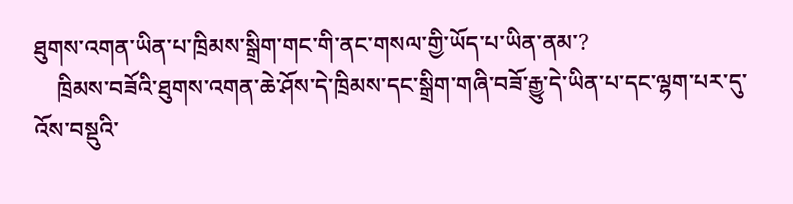ཐུགས་འགན་ཡིན་པ་ཁྲིམས་སྒྲིག་གང་གི་ནང་གསལ་གྱི་ཡོད་པ་ཡིན་ནམ་?
    ཁྲིམས་བཟོའི་ཐུགས་འགན་ཆེ་ཤོས་དེ་ཁྲིམས་དང་སྒྲིག་གཞི་བཟོ་རྒྱུ་དེ་ཡིན་པ་དང་ལྷག་པར་དུ་འོས་བསྡུའི་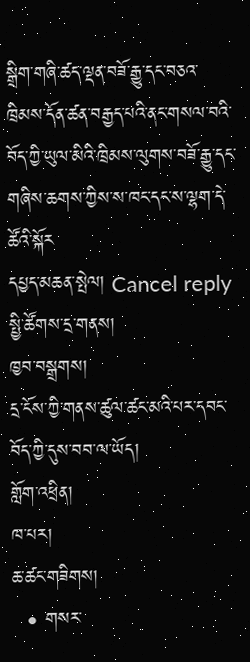སྒྲིག་གཞི་ཚད་ལྡན་བཟོ་རྒྱུ་དང་བཅའ་ཁྲིམས་དོན་ཚན་བརྒྱད་པའི་ནང་གསལ་བའི་བོད་ཀྱི་ཡུལ་མིའི་ཁྲིམས་ལུགས་བཟོ་རྒྱུ་དང་གཞིས་ཆགས་ཀྱིས་ས་ཁང་དང་ས་ལྷག་དེ་ཚོའི་སྐོར
དཔྱད་མཆན་སྤེལ། Cancel reply
སྤྱི་ཚོགས་དྲ་གནས།
ཁྱབ་བསྒྲགས།
དྲ་ངོས་ཀྱི་གནས་ཚུལ་ཚང་མའི་པར་དབང་བོད་ཀྱི་དུས་བབ་ལ་ཡོད།
གློག་འཕྲིན།
ཁ་པར།
ཆ་ཚང་གཟིགས།
  • གསར་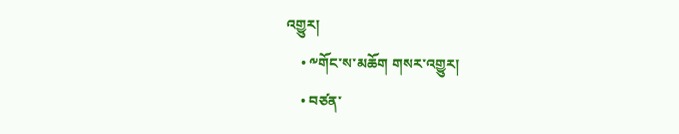འགྱུར།
    • ༸གོང་ས་མཆོག གསར་འགྱུར།
    • བཙན་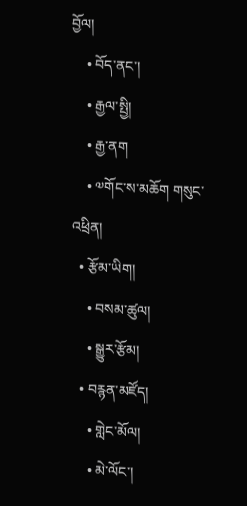བྱོལ།
    • བོད་ནང་།
    • རྒྱལ་སྤྱི།
    • རྒྱ་ནག
    • ༧གོང་ས་མཆོག གསུང་འཕྲིན།
  • རྩོམ་ཡིག།
    • བསམ་ཚུལ།
    • སྒྱུར་རྩོམ།
  • བརྙན་མཛོད།
    • གླེང་མོལ།
    • མེ་ལོང་།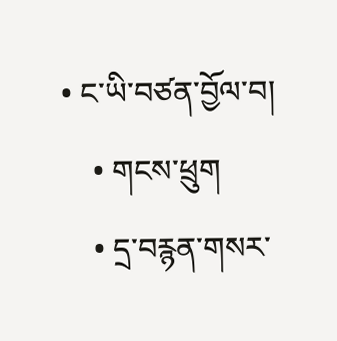• ང་ཡི་བཙན་བྱོལ་བ།
    • གངས་ཕྲུག
    • དྲ་བརྙན་གསར་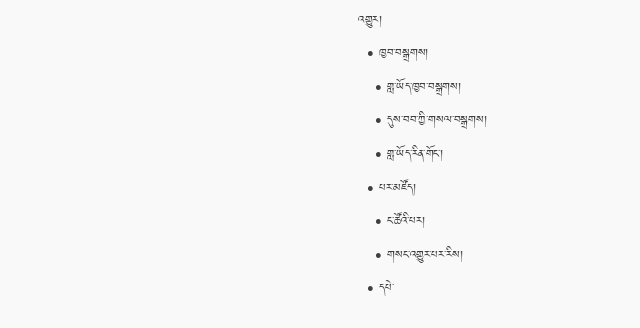འགྱུར།
  • ཁྱབ་བསྒྲགས།
    • གླ་ཡོད་ཁྱབ་བསྒྲགས།
    • དུས་བབ་ཀྱི་གསལ་བསྒྲགས།
    • གླ་ཡོད་རིན་གོང་།
  • པར་མཛོད།
    • ང་ཚོའི་པར།
    • གསང་འགྱུར་པར་རིས།
  • དཔེ་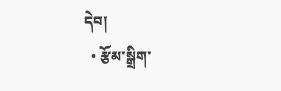དེབ།
  • རྩོམ་སྒྲིག་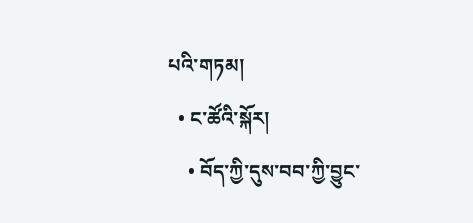པའི་གཏམ།
  • ང་ཚོའི་སྐོར།
    • བོད་ཀྱི་དུས་བབ་ཀྱི་བྱུང་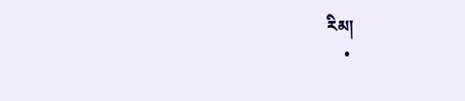རིམ།
    •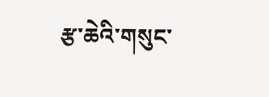རྩ་ཆེའི་གསུང་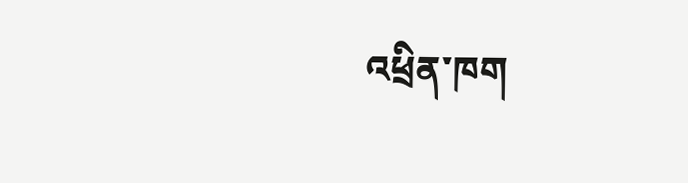འཕྲིན་ཁག